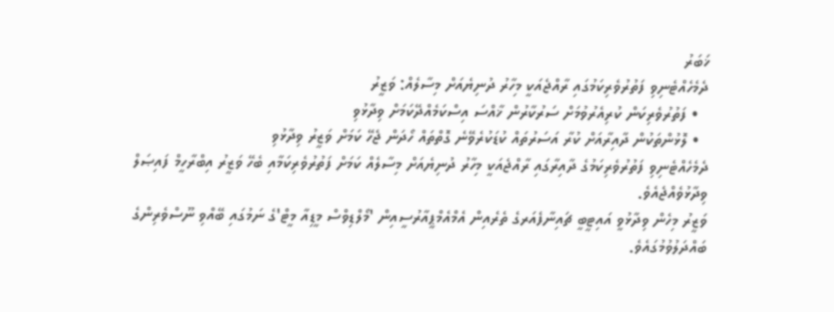ޚަބަރު
ދެމެހެއްޓެނިވި ފަތުރުވެރިކަމުގައި ރާއްޖެއަކީ މިހާރު ދުނިޔެއަށް މިސާލެއް: ވަޒީރު
  • ފަތުރުވެރިކަން ކުރިއެރުވުމަށް ސަރުކާރުން ޚާއްސަ އިސްކަމެއްދޭކަމަށް ވިދާޅުވި
  • ލޮޅުންތަކުން ދާއިރާއަށް ކުރާ އަސަރުތައް ކުޑަކުރެވޭނެ ގޮތްތައް ހޯދަން ޖެހޭ ކަމަށް ވަޒީރު ވިދާޅުވި
ދެމެހެއްޓެނިވި ފަތުރުވެރިކަމުގެ ދާއިރާގައި ރާއްޖެއަކީ މިހާރު ދުނިޔެއަށް މިސާލެއް ކަމަށް ފަތުރުވެރިކަމާއި ބެހޭ ވަޒީރު އިބްރާހީމް ފައިޞަލް ވިދާޅުވެއްޖެއެވެ.
ވަޒީރު މިހެން ވިދާޅުވީ އައިޓީބީ ޗައިނާފެއަރގެ ތެރެއިން އެމްއެމްޕީއާރުސީއިން 'މޯލްޑިވްސް މީޑިއާ މީޓް'ގެ ނަމުގައި ބޭއްވި ނޫސްވެރިންގެ ބައްދަލުވުމުގައެވެ.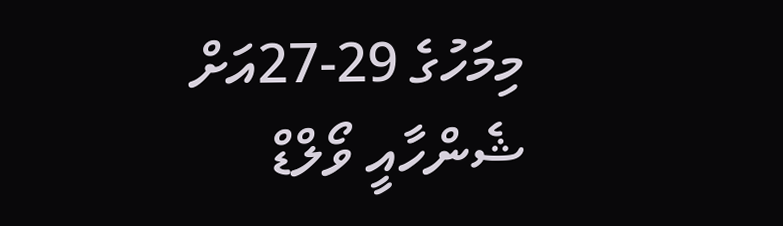މިމަހުގެ 29-27އަށް ޝެންހާއީ ވޯލްޑް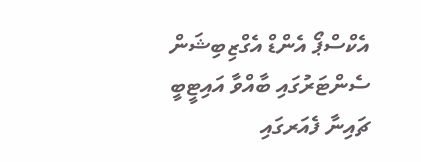އެކްސްޕޯ އެންޑް އެގްޒިބިޝަން ސެންޓަރުގައި ބާއްވާ އައިޓީބީ ޗައިނާ ފެއަރގައި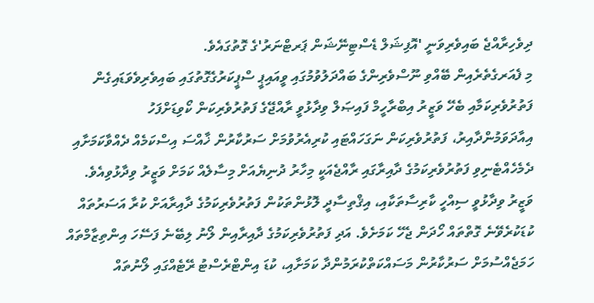ދިވެހިރާއްޖެ ބައިވެރިވަނީ 'އޮފިޝަލް ޑެސްޓިނޭޝަން ޕަރޓްނަރު'ގެ ގޮތުގައެވެ.
މި ފެއަރގެތެރެއިން ބޭއްވި ނޫސްވެރިންގެ ބައްދަލުވުމުގައި ވީއައިޕީ ސްޕީކަރުގެގޮތުގައި ބައިވެރިވެވަޑައިގެން ފަތުރުވެރިކަމާއި ބެހޭ ވަޒީރު އިބްރާހީމް ފައިޞަލް ވިދާޅުވީ ރާއްޖޭގެ ފަތުރުވެރިކަން ކޯވިޑަށްފަހު އިއާދަވަމުންދާއިރު، ފަތުރުވެރިކަން ނަގަހައްޓައި ކުރިއެރުވުމަށް ސަރުކާރުން ޚާއްސަ އިސްކަމެއް ދެއްވާކަމަށާއި ދެމެހެއްޓެނިވި ފަތުރުވެރިކަމުގެ ދާއިރާގައި ރާއްޖެއަކީ މިހާރު ދުނިޔެއަށް މިސާލެއް ކަމަށް ވަޒީރު ވިދާޅުވިއެވެ.
ވަޒީރު ވިދާޅުވީ ސިއްހީ ކާރިސާތަކާއި، އިޤްތިސާދީ ލޮޅުންތަކުން ފަތުރުވެރިކަމުގެ ދާއިރާއަށް ކުރާ އަސަރުތައް ކުޑަކުރެވޭނެ ގޮތްތައް ހޯދަން ޖެހޭ ކަމަށެވެ. އަދި ފަތުރުވެރިކަމުގެ ދާއިރާއިން ލޯނު ލިބޭނެ ފަސޭހަ އިންތިޒާމްތައް ހަމަޖެއްސުމަށް ސަރުކާރުން މަސައްކަތްކުރަމުންދާ ކަމަށާއި، ކުޑަ އިންޓްރެސްޓު ރޭޓެއްގައި ލޯނުތައް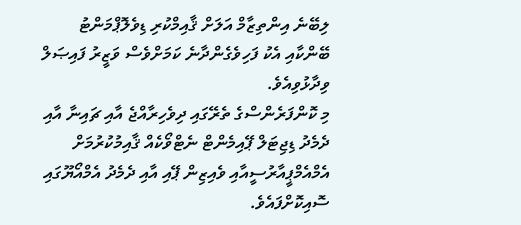ލިބޭނެ އިންތިޒާމް އަލަށް ޤާއިމްކުރި ޑިވެލޮޕްމަންޓު ބޭންކާއި އެކު ފަހިވެގެންދާނެ ކަމަށްވެސް ވަޒީރު ފައިޞަލް ވިދާޅުވިއެވެ.
މި ކޮންފަރެންސްގެ ތެރޭގައި ދިވެހިރާއްޖެ އާއި ޗައިނާ އާއި ދެމެދު ޑިޖިޓަލް ޕޭއިމެންޓް ނެޓްވޯކެއް ޤާއިމުކުރުމަށް އެމްއެމްޕީއާރުސީއާއި ވެއިޒިން ޕޭއި އާއި ދެމެދު އެމްއޯޔޫގައި ސޮއިކޮށްފައެވެ.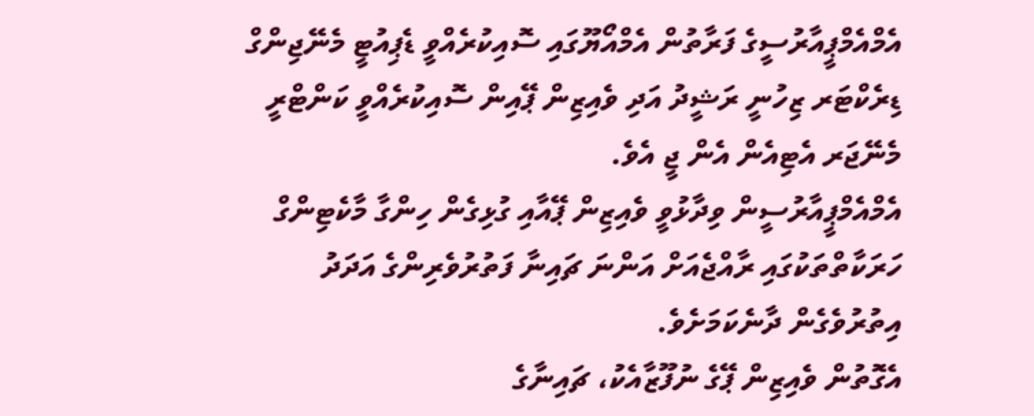އެމްއެމްޕީއާރުސީގެ ފަރާތުން އެމްއޯޔޫގައި ސޮއިކުރެއްވީ ޑެޕިއުޓީ މެނޭޖިންގް ޑިރެކްޓަރ ޒިހުނީ ރަޝީދު އަދި ވެއިޒިން ޕޭއިން ސޮއިކުރެއްވީ ކަންޓްރީ މެނޭޖަރ އެޓިއެން އެން ޖީ އެވެ.
އެމްއެމްޕީއާރުސީން ވިދާޅުވީ ވެއިޒިން ޕޭއާއި ގުޅިގެން ހިންގާ މާކެޓިންގް ހަރަކާތްތަކުގައި ރާއްޖެއަށް އަންނަ ޗައިނާ ފަތުރުވެރިންގެ އަދަދު އިތުރުވެގެން ދާނެކަމަށެވެ.
އެގޮތުން ވެއިޒިން ޕޭގެ ނުފޫޒާއެކު، ޗައިނާގެ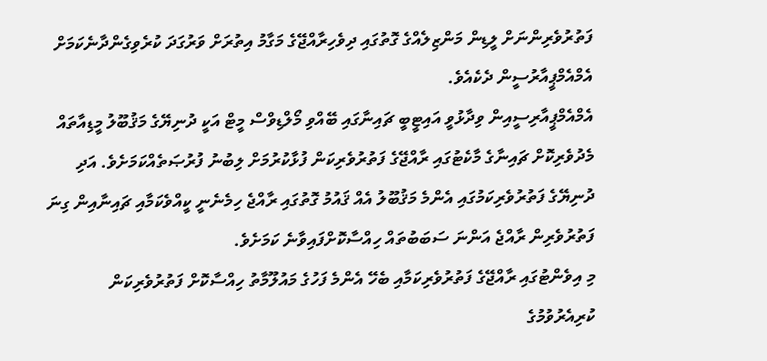ފަތުރުވެރިންނަށް ލީޑިން މަންޒިލެއްގެ ގޮތުގައި ދިވެހިރާއްޖޭގެ މަގާމު އިތުރަށް ވަރުގަދަ ކުރެވިގެންދާނެކަމަށް އެމްއެމްޕީއާރުސީން ދެކެއެވެ.
އެމްއެމްޕީއާރިސީއިން ވިދާޅުވީ އައިޓީބީ ޗައިނާގައި ބޭއްވި މޯލްޑިވްސް މީޓް އަކީ ދުނިޔޭގެ މަޤުބޫލު މީޑިއާތައް މެދުވެރިކޮށް ޗައިނާގެ މާކެޓުގައި ރާއްޖޭގެ ފަތުރުވެރިކަން ފުޅާކުރުމަށް ލިބުނު ފުރުޞަތެއްކަމަށެވެ. އަދި ދުނިޔޭގެ ފަތުރުވެރިކަމުގައި އެންމެ މަޤުބޫލު އެއް ޤައުމު ގޮތުގައި ރާއްޖެ ހިމެނެނީ ކީއްވެކަމާއި ޗައިނާއިން ގިނަ ފަތުރުވެރިން ރާއްޖެ އަންނަ ސަބަބުތައް ހިއްސާކޮށްފައިވާނެ ކަމަށެވެ.
މި އިވެންޓުގައި ރާއްޖޭގެ ފަތުރުވެރިކަމާއި ބެހޭ އެންމެ ފަހުގެ މައުލޫމާތު ހިއްސާކޮށް ފަތުރުވެރިކަން ކުރިއެރުވުމުގެ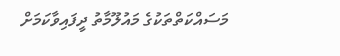މަސައްކަތްތަކުގެ މައުލޫމާތު ދީފައިވާކަމަށް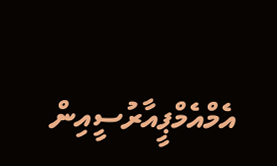އެމްއެމްޕީއާރުސީއިން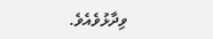ވިދާޅުވެއެވެ.